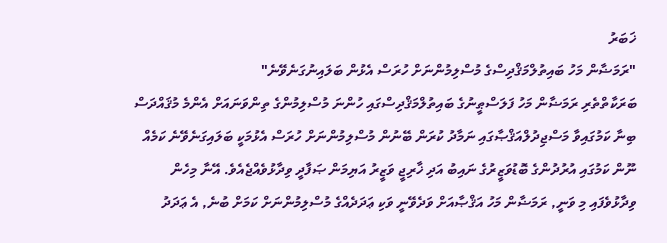ޚަބަރު
"ރަމަޟާން މަހު ބައިތުލްމަޤްދިސްގެ މުސްލިމުންނަށް ހުރަސް އެޅުން ބަލައިނުގަނެވޭނެ"
ބަރަކާތްތެރި ރަމަޟާން މަހު ފަލަސްޠީނުގެ ބައިތުލްމަޤްދިސްގައި ހުންނަ މުސްލިމުންގެ ތިންވަނައަށް އެންމެ މުޤައްދަސް ބިނާ ކަމުގައިވާ މަސްޖިދުލްއަޤްޞާގައި ނަމާދު ކުރަން ބޭނުން މުސްލިމުންނަށް ހުރަސް އެޅުމަކީ ބަލައިގަނެވޭނެ ކަމެއް ނޫން ކަމުގައި އުރުދުންގެ ބޮޑުވަޒީރުގެ ނައިބު އަދި ޚާރިޖީ ވަޒީރު އަޔިމަން ޞަފާދީ ވިދާޅުވެއްޖެއެވެ. އޭނާ މިހެން ވިދާޅުވެފައި މި ވަނީ, ރަމަޟާން މަހު އަޤްޞާއަށް ވަދެވޭނީ ވަކި ޢަދަދެއްގެ މުސްލިމުންނަށް ކަމަށް ބުނެ, އެ ޢަދަދު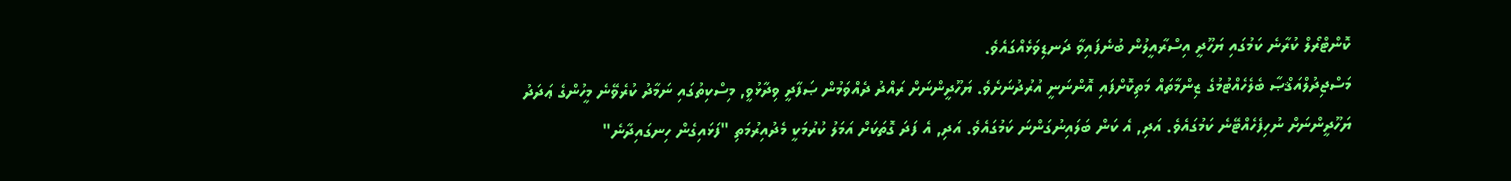ކޮންޓްރޯލް ކުރާނެ ކަމުގައި ޔަހޫދީ އިސްރާއީލުން ބުނެފައިވާ ދަނޑިވަޅެއްގައެވެ.
މަސްޖިދުލްއަޤްޞާ ބެލެހެއްޓުމުގެ ޒިންމާތައް މަތިކޮށްފައި އޮންނަނީ އުރުދުނަށެވެ. ޔަހޫދީންނަށް ރައްދު ދެއްވަމުން ޞަފާދީ ވިދާޅުވީ, މިސްކިތުގައި ނަމާދު ކުރެވޭނެ މީހުންގެ ޢަދަދު ޔަހޫދީންނަށް ނުހިފެހެއްޓޭނެ ކަމުގައެވެ. އަދި, އެ ކަން ބަލައިނުގަންނަ ކަމުގައެވެ. އަދި, އެ ފަދަ ގޮތަކަށް އަމަލު ކުރުމަކީ މެދުއިރުމަތި "ފަޅައިގެން ހިނގައިދާނެ"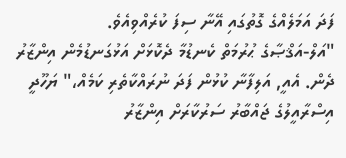ފަދަ އަމަލެއްގެ ގޮތުގައި އޭނާ ސިފަ ކުރެއްވިއެވެ.
"އަލް-އަޤްޞާގެ ޙުރުމަތް ކެނޑުމާ ދެކޮޅަށް އަޅުގަނޑުމެން އިންޒާރު ދެން. އެއީ, އަލިފާނާ ކުޅުން ފަދަ ނުރައްކާތެރި ކަމެއް،" ޔަހޫދީ އިސްރާއީލުގެ ޖައްބާރު ސަރުކާރަށް އިންޒާރު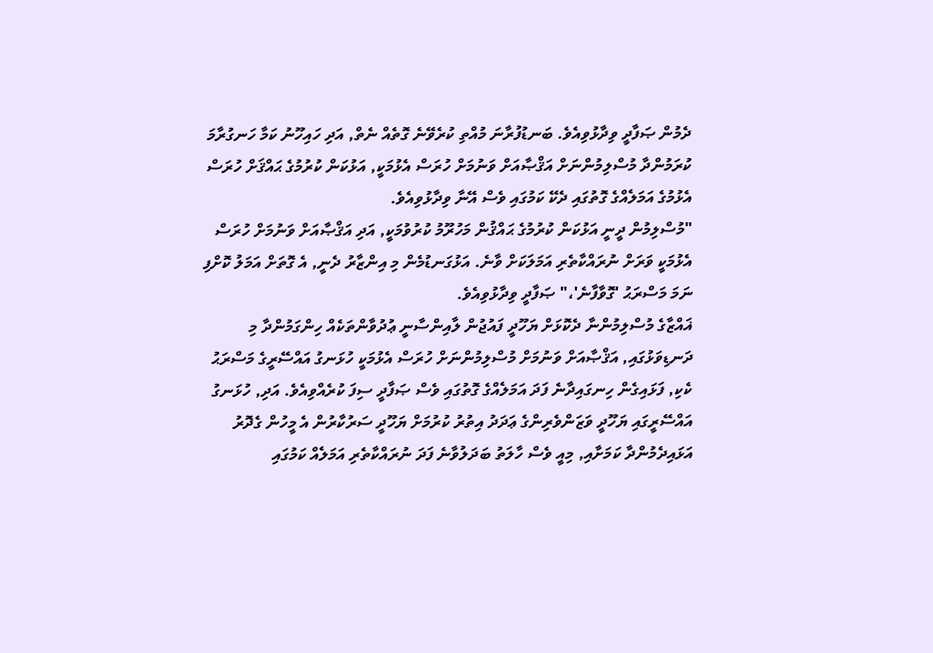ދެމުން ޞަފާދީ ވިދާޅުވިއެވެ. ބަނޑުފުރާނަ މުއްތި ކުރެވޭނެ ގޮތެއް ނެތް, އަދި ހައިހޫނު ކަމާ ހަނގުރާމަ ކުރަމުންދާ މުސްލިމުންނަށް އަޤްޞާއަށް ވަނުމަށް ހުރަސް އެޅުމަކީ, އަޅުކަން ކުރުމުގެ ޙައްޤަށް ހުރަސް އެޅުމުގެ އަމަލެއްގެ ގޮތުގައި ދެކޭ ކަމުގައި ވެސް އޭނާ ވިދާޅުވިއެވެ.
"މުސްލިމުން ދީނީ އަޅުކަން ކުރުމުގެ ޙައްޤުން މަހުރޫމު ކުރުވުމަކީ, އަދި އަޤްޞާއަށް ވަނުމަށް ހުރަސް އެޅުމަކީ ވަރަށް ނުރައްކާތެރި އަމަލަކަށް ވާނެ. އަޅުގަނޑުމެން މި އިންޒާރު ދެނީ, އެ ގޮތަށް އަމަލު ކޮށްފި ނަމަ މަސްރަޙު 'ގޮވާފާނެ'،" ޞަފާދީ ވިދާޅުވިއެވެ.
ޣައްޒާގެ މުސްލިމުންނާ ދެކޮޅަށް ޔަހޫދީ ފައުޖުން ލާއިންސާނީ ޢުދުވާންތަކެއް ހިންގަމުންދާ މި ދަނޑިވަޅުގައި, އަޤްޞާއަށް ވަނުމަށް މުސްލިމުންނަށް ހުރަސް އެޅުމަކީ ހުޅަނގު އައްސޭރީގެ މަސްރަޙު ކެކި, ފަޅައިގެން ހިނގައިދާނެ ފަދަ އަމަލެއްގެ ގޮތުގައި ވެސް ޞަފާދީ ސިފަ ކުރެއްވިއެވެ. އަދި, ހުޅަނގު އައްސޭރީގައި ޔަހޫދީ ވަޒަންވެރިންގެ ޢަދަދު އިތުރު ކުރުމަށް ޔަހޫދީ ސަރުކާރުން އެ މީހުން ގެދޮރު އަޅައިދެމުންދާ ކަމަށާއި, މިއީ ވެސް ހާލަތު ބަދަލުވާނެ ފަދަ ނުރައްކާތެރި އަމަލެއް ކަމުގައި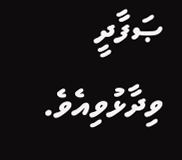ޞަފާދީ ވިދާޅުވިއެވެ.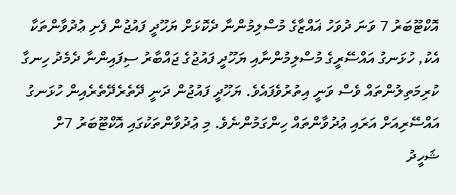އޮކްޓޫބަރު 7 ވަނަ ދުވަހު ޣައްޒާގެ މުސްލިމުންނާ ދެކޮޅަށް ޔަހޫދީ ފައުޖުން ފެށި ޢުދުވާންތަކާ އެކު, ހުޅަނގު އައްސޭރީގެ މުސްލިމުންނާއި ޔަހޫދީ ފައުޖުގެ ޖައްބާރު ސިފައިންނާ ދެމެދު ހިނގާ ކުރިމަތިލުންތައް ވެސް ވަނީ އިތުރުވެފައެވެ. ޔަހޫދީ ފައުޖުން ދަނީ ދޭތެރެދޭތެރެއިން ހުޅަނގު އައްސޭރިއަށް އަރައި ޢުދުވާންތައް ހިންގަމުންނެވެ. މި ޢުދުވާންތަކުގައި އޮކްޓޫބަރު 7ށް ޝަހީދު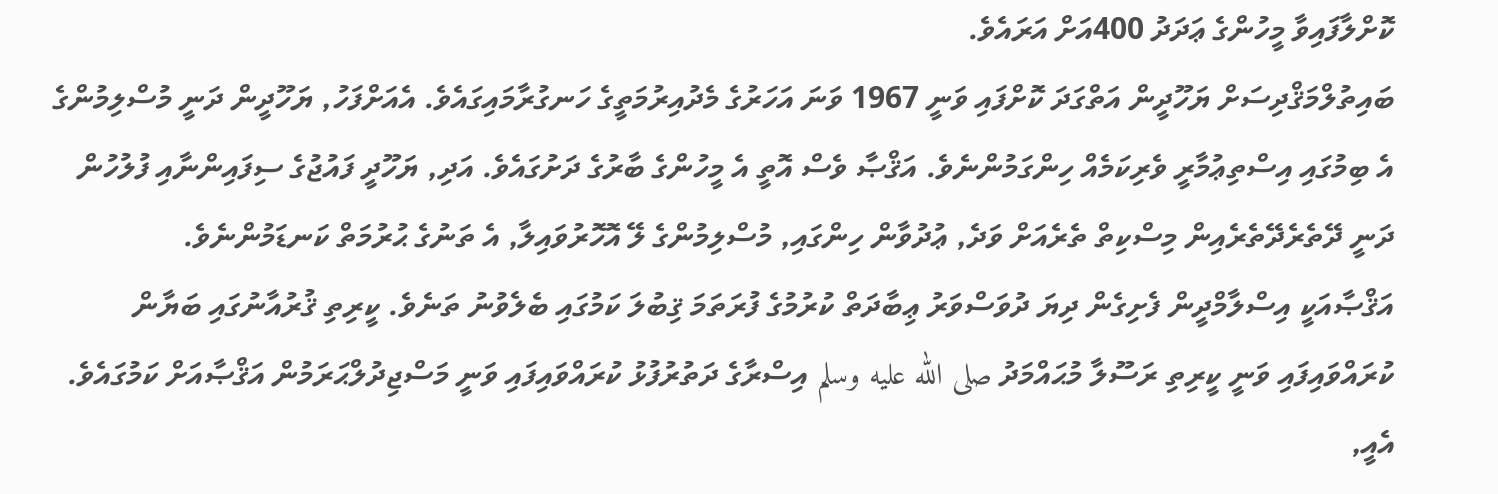ކޮށްލާފައިވާ މީހުންގެ ޢަދަދު 400އަށް އަރައެވެ.
ބައިތުލްމަޤްދިސަށް ޔަހޫދީން އަތްގަދަ ކޮށްފައި ވަނީ 1967 ވަނަ އަހަރުގެ މެދުއިރުމަތީގެ ހަނގުރާމައިގައެވެ. އެއަށްފަހު, ޔަހޫދީން ދަނީ މުސްލިމުންގެ އެ ބިމުގައި އިސްތިޢުމާރީ ވެރިކަމެއް ހިންގަމުންނެވެ. އަޤްޞާ ވެސް އޮތީ އެ މީހުންގެ ބާރުގެ ދަށުގައެވެ. އަދި, ޔަހޫދީ ފައުޖުގެ ސިފައިންނާއި ފުލުހުން ދަނީ ދޭތެރެދޭތެރެއިން މިސްކިތް ތެރެއަށް ވަދެ, ޢުދުވާން ހިންގައި, މުސްލިމުންގެ ލޭ އޮހޮރުވައިލާ, އެ ތަނުގެ ޙުރުމަތް ކަނޑަމުންނެވެ.
އަޤްޞާއަކީ އިސްލާމްދީން ފެށިގެން ދިޔަ ދުވަސްވަރު ޢިބާދަތް ކުރުމުގެ ފުރަތަމަ ޤިބުލަ ކަމުގައި ބެލެވުނު ތަނެވެ. ކީރިތި ޤުރުއާނުގައި ބަޔާން ކުރައްވައިފައި ވަނީ ކީރިތި ރަސޫލާ މުޙައްމަދު صلى الله عليه وسلم އިސްރާގެ ދަތުރުފުޅު ކުރައްވައިފައި ވަނީ މަސްޖިދުލްޙަރަމުން އަޤްޞާއަށް ކަމުގައެވެ. އެއީ,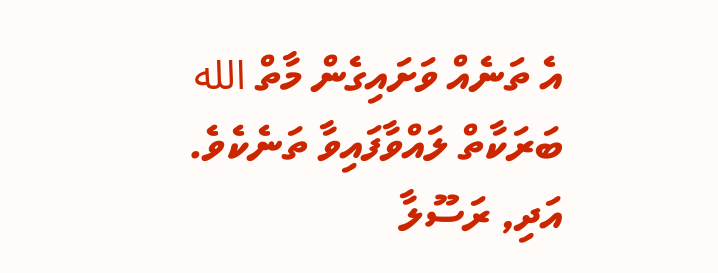އެ ތަނެއް ވަށައިގެން މާތް الله ބަރަކާތް ލައްވާފައިވާ ތަނެކެވެ. އަދި, ރަސޫލާ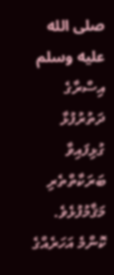صلى الله عليه وسلم އިސްރާގެ ދަތުރުފުޅާ ގުޅިފައިވާ ބަރަކާތްތެރި މަޤާމުފުޅެވެ. ކޮންމެ އަހަރެއްގެ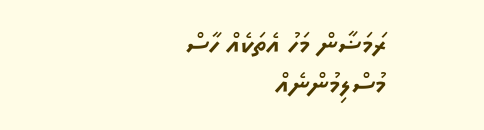ރަމަޟާން މަހު އެތަކެއް ހާސް މުސްލިމުންނެއް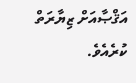އަޤްޞާއަށް ޒިޔާރަތް ކުރެއެވެ.